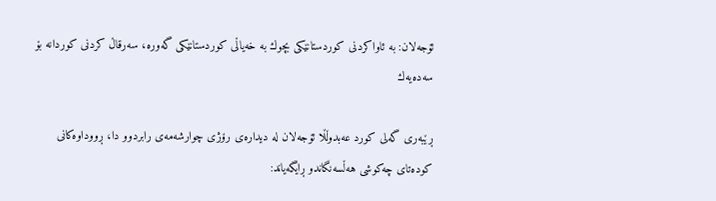ئۆجه‌لان: به‌ ئاواكردنی كوردستانێكی بچوك به‌ خه‌یاڵی كوردستانێكی گه‌وره‌، سه‌رقاڵ كردنی كوردانه‌ بۆ سه‌ده‌یه‌ك

ڕێبه‌ری گه‌لی كورد عه‌بدوڵڵا ئۆجه‌لان له‌ دیداره‌ی رۆژی چوارشه‌مه‌ی رابردوو دا، ڕووداوه‌كانی كوده‌تای چه‌كوشی هه‌ڵسه‌نگاندو ڕایگه‌یاند: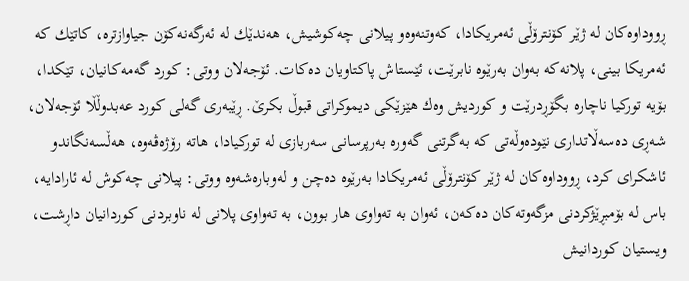ڕووداوه‌كان له‌ ژێر كۆنترۆڵی ئه‌مریكادا، كه‌وتنه‌وه‌و پیلانی چه‌كوشیش، هه‌ندێك له‌ ئه‌رگه‌نه‌كۆن جیاوازتره‌، كاتێك كه‌ ئه‌مریكا بینی، پلانه‌كه‌ به‌وان به‌رێوه‌ نابرێت، ئێستاش پاكتاویان ده‌كات. ئۆجه‌لان ووتی: كورد گه‌مه‌كانیان، تێكدا، بۆیه‌ توركیا ناچاره‌ بگۆڕدرێت و كوردیش وه‌ك هێزێكی دیموكراتی قبوڵ بكرێ. ڕێبه‌ری گه‌لی كورد عه‌بدوڵڵا ئۆجه‌لان، شه‌ڕی ده‌سه‌ڵا‌تداری نێوده‌وڵه‌تی كه‌ به‌گرتنی گه‌وره‌ به‌رپرسانی سه‌ربازی له‌ توركیادا، هاته‌ رۆژه‌ڤه‌وه‌، هه‌ڵسه‌نگاندو ئاشكرای كرد، ڕووداوه‌كان له‌ ژێر كۆنترۆڵی ئه‌مریكادا به‌رێوه‌ ده‌چن و له‌وباره‌شه‌وه‌ ووتی: پیلانی چه‌كوش له‌ ئارادایه‌، باس له‌ بۆمبڕێژكردنی مزگه‌وته‌كان ده‌كه‌ن، ئه‌وان به‌ ته‌واوی هار بوون، به‌ ته‌واوی پلانی له‌ ناوبردنی كوردانیان داڕشت، ویستیان كوردانیش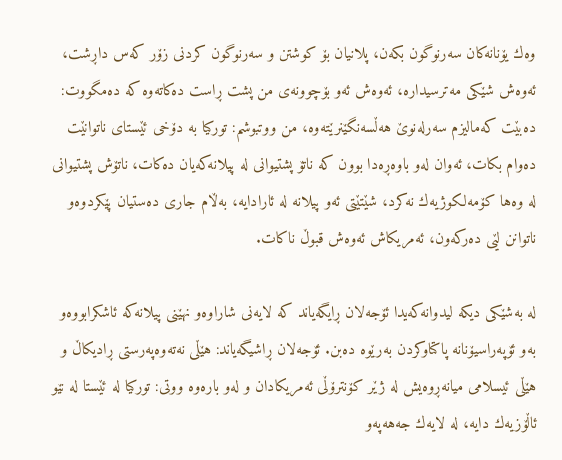وه‌ك یۆنانه‌كان سه‌رنوگون بكه‌ن، پلانیان بۆ كوشتن و سه‌رنوگون كردنی زۆر كه‌س داڕشت، ئه‌وه‌ش شێكی مه‌ترسیداره‌، ئه‌وه‌ش ئه‌و بۆچوونه‌ی من پشت ڕاست ده‌كاته‌وه‌ كه‌ ده‌مگووت: ده‌بێت كه‌مالیزم سه‌رله‌نوێ هه‌ڵسه‌نگێنرێته‌وه‌، من ووتبوشم: توركیا به‌ دۆخی ئێستای ناتوانێت ده‌وام بكات، ئه‌وان له‌و باوه‌ڕه‌دا بوون كه‌ ناتۆ پشتیوانی له‌ پیلانه‌كه‌یان ده‌كات، ناتۆش پشتیوانی له‌ وه‌ها كۆمه‌لكوژیه‌ك نه‌كرد، شێتێتی ئه‌و پیلانه‌ له‌ ئارادایه‌، به‌ڵام جاری ده‌ستیان پێكردوه‌و ناتوانن لێی ده‌ركه‌ون، ئه‌مریكاش ئه‌وه‌ش قبوڵ ناكات.

له‌ به‌شێكی دیكه‌ لیدوانه‌كه‌یدا ئۆجه‌لان ڕایگه‌یاند كه‌ لایه‌نی شاراوه‌و نهێنی پیلانه‌كه‌ ئاشكرابووه‌و به‌و ئۆپه‌راسیۆنانه‌ پاكتاوكردن به‌رێوه‌ ده‌بن. ئۆجه‌لان ڕاشیگه‌یاند: هێڵی نه‌ته‌وه‌په‌رستی ڕادیكاڵ و هێڵی ئیسلامی میانه‌ڕوه‌یش له‌ ژێر كۆنترۆڵی ئه‌مریكادان و له‌و باره‌وه‌ ووتی: توركیا له‌ ئێستا له‌ نێو ئاڵۆزیه‌ك دایه‌، له‌ لایه‌ك جه‌هه‌په‌و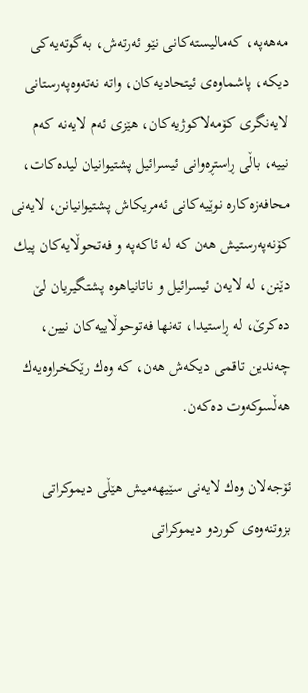مه‌هه‌په‌، كه‌مالیسته‌كانی نێو ئه‌رته‌ش، به‌گوته‌یه‌كی دیكه‌، پاشماوه‌ی ئیتحادیه‌كان، واته‌ نه‌ته‌وه‌په‌رستانی لایه‌نگری كۆمه‌لاكوژیه‌كان، هێزی ئه‌م لایه‌نه‌ كه‌م نییه‌، باڵی ڕاستڕه‌وانی ئیسرائیل پشتیوانیان لیده‌كات، محافه‌زه‌كاره‌ نوێیه‌كانی ئه‌مریكاش پشتیوانیانن، لایه‌نی كۆنه‌په‌رستیش هه‌ن كه‌ له‌ ئاكه‌په‌ و فه‌تحوڵایه‌كان پیك دێنن، له‌ لایه‌ن ئیسرائیل و ناتانیاهوه‌ پشتگیریان لێ ده‌كرێ، له‌ ڕاستیدا، ته‌نها فه‌توحوڵاییه‌كان نیین، چه‌ندین تاقمی دیكه‌ش هه‌ن، كه‌ وه‌ك رێكخراوه‌یه‌ك هه‌ڵسوكه‌وت ده‌كه‌ن.

ئۆجه‌لان وه‌ك لایه‌نی سێیهه‌میش هێڵی دیموكراتی بزوتنه‌وه‌ی كوردو دیموكراتی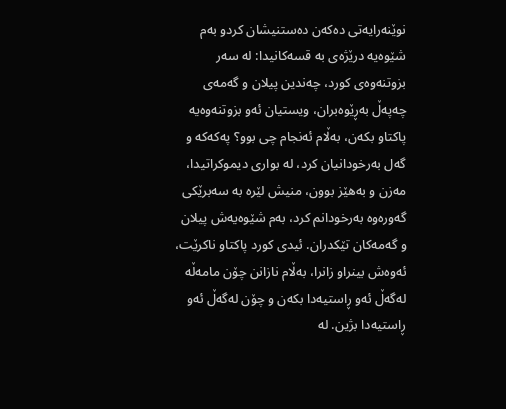نوێنه‌رایه‌تی ده‌كه‌ن ده‌ستنیشان كردو به‌م شێوه‌یه‌ درێژه‌ی به‌ قسه‌كانیدا: له‌ سه‌ر بزوتنه‌وه‌ی كورد، چه‌ندین پیلان و گه‌مه‌ی چه‌په‌ڵ به‌ڕێوه‌بران، ویستیان ئه‌و بزوتنه‌وه‌یه‌ پاكتاو بكه‌ن، به‌ڵام ئه‌نجام چی بوو؟ په‌كه‌كه‌ و گه‌ل به‌رخودانیان كرد، له‌ بواری دیموكراتیدا، مه‌زن و به‌هێز بوون، منیش لێره‌ به‌ سه‌برێكی گه‌وره‌وه‌ به‌رخودانم كرد، به‌م شێوه‌یه‌ش پیلان و گه‌مه‌كان تێكدران. ئیدی كورد پاكتاو ناكرێت، ئه‌وه‌ش بینراو زانرا، به‌ڵام نازانن چۆن مامه‌ڵه‌ له‌گه‌ڵ ئه‌و ڕاستیه‌دا ‌بكه‌ن و چۆن له‌گه‌ڵ ئه‌و ڕاستیه‌دا بژین. له‌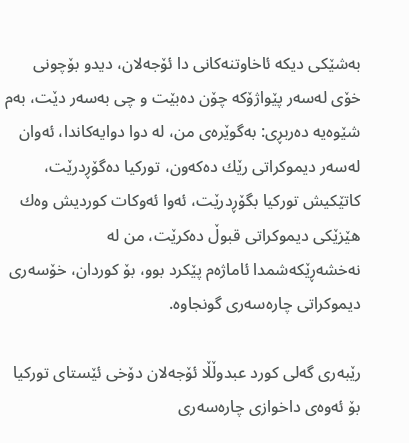به‌شێكی دیكه‌ ئاخاوتنه‌كانی دا ئۆجه‌لان، دیدو بۆچونی خۆی له‌سه‌ر پێواژۆكه‌ چۆن ده‌بێت و چی به‌سه‌ر دێت، به‌م شێوه‌یه‌ ده‌ربڕی: به‌گوێره‌ی من، له‌ دوا دوایه‌كاندا، ئه‌وان له‌سه‌ر دیموكراتی رێك ده‌كه‌ون، توركیا ده‌گۆڕدرێت، كاتێكیش توركیا بگۆڕدرێت، ئه‌وا ئه‌وكات كوردیش وه‌ك هێزێكی دیموكراتی قبوڵ ده‌كرێت، من له‌ نه‌خشه‌ڕێكه‌شمدا ئاماژه‌م پێكرد بوو، بۆ كوردان، خۆسه‌ری دیموكراتی چاره‌سه‌ری گونجاوه‌.

رێبه‌ری گه‌لی كورد عبدوڵڵا ئۆجه‌لان دۆخی ئێستای توركیا بۆ ئه‌وه‌ی داخوازی چاره‌سه‌ری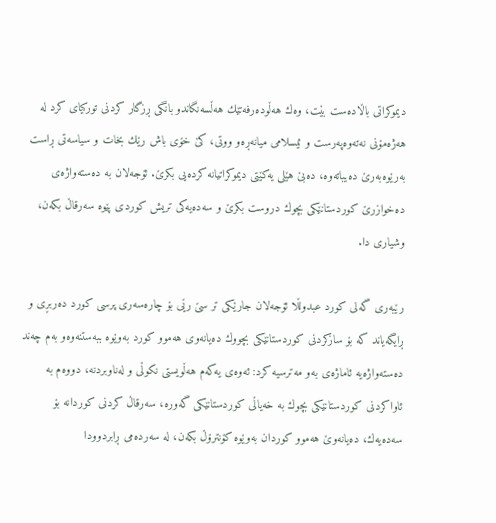دیموكراتی باڵاده‌ست بێت، وه‌ك هه‌ڵوده‌رفه‌تێك هه‌ڵسه‌نگاندو بانگی ڕزگار كردنی توركیای كرد له‌ هه‌ژه‌مۆنی نه‌ته‌وه‌په‌رست و ئیسلامی میانه‌ڕه‌و ووتی، كێ خۆی باش رێك بخات و سیاسه‌تی ڕاست به‌رێوه‌به‌رێ ده‌یباته‌وه‌، ده‌بێ هێلی یه‌كێتی دیموكراتیانه‌ كرده‌یی بكرێ. ئۆجه‌لان به‌ ده‌سته‌واژه‌ی ده‌خوازرێ كوردستانێكی بچوك دروست بكرێ و سه‌ده‌یه‌كی تریش كوردی پێوه‌ سه‌رقاڵ بكه‌ن، وشیاری دا.

رێبه‌ری گه‌لی كورد عبدولڵا ئۆجه‌لان جارێكی تر سێ رێی بۆ چاره‌سه‌ری پرسی كورد ده‌ربڕی و ڕایگه‌یاند كه‌ بۆ سازكردنی كوردستانێكی بچووك ده‌یانه‌وی هه‌موو كورد به‌وێوه‌ ببه‌ستنه‌وه‌و به‌م چه‌ند ده‌سته‌واژه‌یه‌ ئاماژه‌ی به‌و مه‌ترسیه‌ كرد: ئه‌وه‌ی یه‌كه‌م هه‌ڵویستی نكوڵی و له‌ناوبردنه‌، دووه‌م به‌ ئاواكردنی كوردستانێكی بچوك به‌ خه‌یاڵی كوردستانێكی گه‌وره‌، سه‌رقاڵ كردنی كوردانه‌ بۆ سه‌ده‌یه‌ك، ده‌یانه‌وێ هه‌موو كوردان به‌وێوه‌ كۆنترۆڵ بكه‌ن، له‌ سه‌رده‌می ڕابردوودا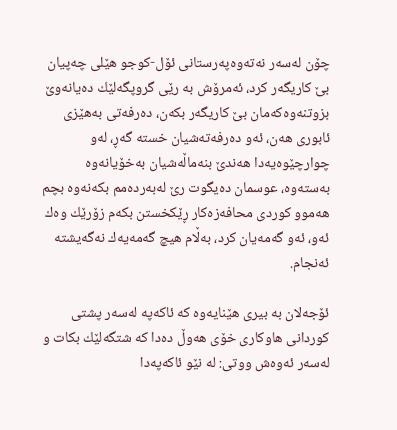چۆن له‌سه‌ر نه‌ته‌وه‌په‌رستانی ئۆل-كوجو هێلی چه‌پیان بێ كاریگه‌ر كرد، ئه‌مرۆش به‌ رێی گروپگه‌لێك ده‌یانه‌وێ بزوتنه‌وه‌كه‌مان بێ كاریگه‌ر بكه‌ن، ده‌رفه‌تی به‌هێزی ئابوری هه‌ن، ئه‌و ده‌رفه‌ته‌شیان خسته‌ گه‌ڕ، له‌و چوارچێوه‌یه‌دا هه‌ندێ بنه‌ماڵه‌شیان به‌خۆیانه‌وه‌ به‌سته‌وه‌، عوسمان ده‌یگوت رێ له‌به‌رده‌مم بكه‌نه‌وه‌ بچم هه‌موو كوردی محافه‌زه‌كار ڕێكخستن بكه‌م زۆرێك وه‌ك ئه‌و، ئه‌و گه‌مه‌یان كرد، به‌ڵام هیچ گه‌مه‌یه‌ك نه‌گه‌یشته‌ ئه‌نجام.

ئۆجه‌لان به‌ بیری هێنایه‌وه‌ كه‌ ئاكه‌په‌ له‌سه‌ر پشتی كوردانی هاوكاری خۆی هه‌وڵ ده‌دا كه‌ شتگه‌لێك بكات و له‌سه‌ر ئه‌وه‌ش ووتی: له‌ نێو ئاكه‌په‌دا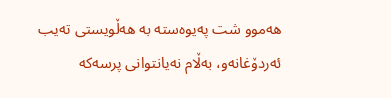هه‌موو شت په‌یوه‌سته‌ به‌ هه‌ڵویستی ته‌یب ئه‌ردۆغانه‌و، به‌ڵام نه‌یانتوانی پرسه‌كه‌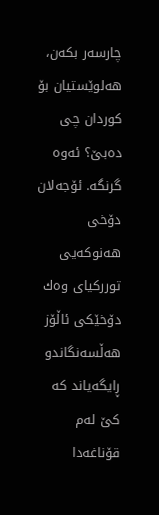چارسه‌ر بكه‌ن، هه‌لوێستیان بۆ كوردان چی ده‌بێ؟ ئه‌وه‌ گرنگه‌. ئۆجه‌لان دۆخی هه‌نوكه‌یی تورركیای وه‌ك دۆخێكی ئاڵۆز هه‌ڵسه‌نگاندو ڕایگه‌یاند كه‌ كێ له‌م قۆناغه‌دا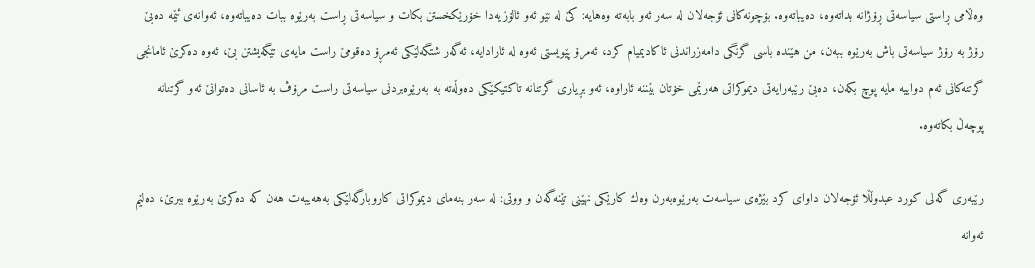وه‌ڵامی ڕاستی سیاسه‌تی ڕۆژانه‌ بداته‌وه‌، ده‌یباته‌وه‌. بۆچونه‌كانی ئۆجه‌لان له‌ سه‌ر ئه‌و بابه‌ته‌ وه‌هایه‌: كێ له‌ نێو ئه‌و ئالۆزیه‌دا خۆرێكخستن بكات و سیاسه‌تی ڕاست به‌رێوه‌ ببات ده‌یباته‌وه‌، ئه‌وانه‌ی ئێمه‌ ده‌بێ رۆژ به‌ رۆژ سیاسه‌تی باش به‌رێوه‌ ببه‌ن، من هێنده‌ باسی گرنگی دامه‌زراندنی ئاكادیمیام كرد، ئه‌مرۆ پێویستی ئه‌وه‌ له‌ ئارادایه‌، ئه‌گه‌ر شتگه‌لێكی ئه‌مڕۆ ده‌قومێ راست مایه‌ی تێگه‌یشتن بێ، ئه‌وه‌ ده‌كرێ ئامانجی گرتنه‌كانی ئه‌م دواییه‌ مایه‌ پوچ بكه‌ن، ده‌بێ رێبه‌رایه‌تی دیموكراتی هه‌رێمی خۆتان بێننه‌ ئاراوه‌، ئه‌و بڕیاری گرتنانه‌ تاكتیكێكی ده‌وڵه‌ته‌ به‌ به‌رێوه‌بردنی سیاسه‌تی راست مرۆڤ به‌ ئاسانی ده‌توانێ ئه‌و گرتنانه‌ پوچه‌ڵ بكاته‌وه‌.

رێبه‌ری گه‌لی كورد عبدوڵڵا ئۆجه‌لان داوای كرد بێژه‌ی سیاسه‌ت به‌رێوه‌به‌رن وه‌ك كارێكی نهێنی تێنه‌گه‌ن و ووتی: له‌ سه‌ر بنه‌مای دیموكراتی كاروبارگه‌لێكی به‌هه‌یبه‌ت هه‌ن كه‌ ده‌كرێ به‌رێوه‌ ببرێ، ده‌لێم ئه‌وانه‌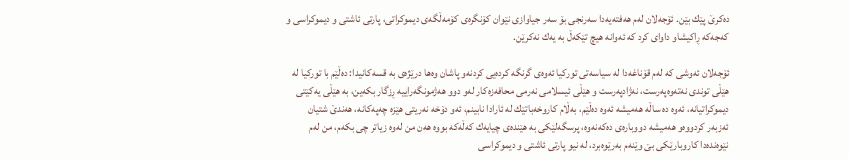ده‌كرێ پێك بێن. ئۆجه‌لان له‌م هه‌فته‌یه‌دا سه‌رنجی بۆ سه‌ر جیاوازی نێوان كۆنگره‌ی كۆمه‌ڵگه‌ی دیموكراتی، پارتی ئاشتی و دیموكراسی و كه‌جه‌كه‌ ڕاكیشاو داوای كرد كه‌ ئه‌وانه‌ هیچ تێكه‌ڵ به‌ یه‌ك نه‌كرێن.

ئۆجه‌لان ئه‌وشی كه‌ له‌م قۆناغه‌دا له‌ سیاسه‌تی توركیا ئه‌وه‌ی گرنگه‌ كرده‌یی كردنه‌و پاشان وه‌ها درێژه‌ی به‌ قسه‌كانیدا: ده‌ڵێم با توركیا له‌ هێڵی توندی نه‌ته‌وه‌په‌رست، نه‌ژادپه‌رست و هێڵی ئیسلامی نه‌رمی محافه‌زه‌كار له‌و دوو هه‌ژمونگه‌راییه‌ ڕزگار بكه‌ین، به‌ هێڵی یه‌كێتی دیموكراتیانه‌، ئه‌وه‌ ده‌ ساڵه‌ هه‌میشه‌ ئه‌وه‌ ده‌ڵێم، به‌ڵام كاروخه‌باتێك له‌ ئارادا نابینم، ئه‌و دۆخه‌ نه‌ریتی هێزه‌ چه‌په‌كانه‌، هه‌ندێ شتیان ئه‌زبه‌ر كردووه‌و هه‌میشه‌ دووباره‌ی ده‌كه‌نه‌وه‌، پرسگه‌لێكی به‌ هێنده‌ی چیایه‌ك كه‌ڵه‌كه‌ بووه‌ هه‌ن من له‌وه‌ زیاتر چی بكه‌م، من له‌م نێوه‌نده‌دا كاروبارێكی بێ وێنه‌م به‌رێوه‌برد، له‌ نیو پارتی ئاشتی و دیموكراسی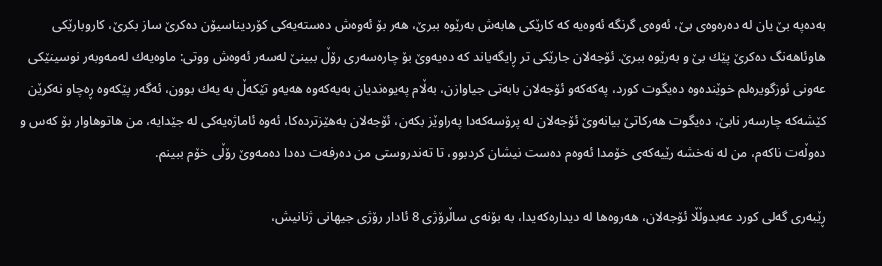به‌ده‌په‌ بێ یان له‌ ده‌ره‌وه‌ی بێ، ئه‌وه‌ی گرنگه‌ ئه‌وه‌یه‌ كه‌ كارێكی هابه‌ش به‌رێوه‌ ببرێ، هه‌ر بۆ ئه‌وه‌ش ده‌سته‌یه‌كی كۆردیناسیۆن ده‌كرێ ساز بكرێ، كاروبارێكی هاوئاهه‌نگ ده‌كرێ پێك بێ و به‌رێوه‌ ببرێ. ئۆجه‌لان جارێكی تر ڕایگه‌یاند كه‌ ده‌یه‌وێ بۆ چاره‌سه‌ری رۆڵ ببینێ له‌سه‌ر ئه‌وه‌ش ووتی: ماوه‌یه‌ك له‌مه‌وبه‌ر نوسینێكی عه‌ونی ئوزگویره‌لم خوێنده‌وه‌ ده‌یگوت كورد، په‌كه‌كه‌و ئۆجه‌لان بابه‌تی جیاوازن، به‌ڵام په‌یوه‌ندیان به‌یه‌كه‌وه‌ هه‌یه‌و تێكه‌ڵ به‌ یه‌ك بوون، ئه‌گه‌ر پێكه‌وه‌ ڕه‌چاو نه‌كرێن كێشه‌كه‌ چارسه‌ر نابێ، ده‌یگوت هه‌ركاتێ بیانه‌وێ ئۆجه‌لان له‌ پرۆسه‌كه‌دا په‌راوێز بكه‌ن، ئۆجه‌لان به‌هێزترده‌كا، ئه‌وه‌ ئاماژه‌یه‌كی له‌ جێدایه‌، من هاتوهاوار بۆ كه‌س و ده‌وڵه‌ت ناكه‌م، من له‌ نه‌خشه‌ رێیه‌كه‌ی خۆمدا ئه‌وه‌م ده‌ست نیشان كردبوو، تا ته‌ندروستی من ده‌رفه‌ت ده‌دا ده‌مه‌وێ رۆڵی خۆم ببینم.

ڕێبه‌ری گه‌لی كورد عه‌بدوڵڵا ئۆجه‌لان، هه‌روه‌ها له‌ دیداره‌كه‌یدا، به‌ بۆنه‌ی ساڵرۆژی 8 ئادار رۆژی جیهانی ژنانیش،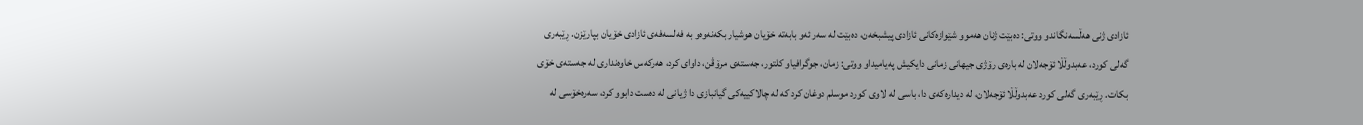ئازادی ژنی هه‌ڵسه‌نگاندو ووتی: ده‌بێت ژنان هه‌موو شێوازه‌كانی ئازادی پیشبخه‌ن، ده‌بێت له‌ سه‌ر ئه‌و بابه‌ته‌ خۆیان هوشیار بكه‌نه‌وه‌و به‌ فه‌لسه‌فه‌ی ئازادی خۆیان بپارێزن. ڕێبه‌ری گه‌لی كورد، عه‌بدوڵڵا ئۆجه‌لان له‌ باره‌ی رۆژی جیهانی زمانی دایكیش په‌یامیداو ووتی: زمان، جوگرافیاو كلتور، جه‌سته‌ی مرۆڤن، داوای كرد، هه‌ركه‌س خاوه‌نداری له‌ جه‌سته‌ی خۆی بكات. ڕێبه‌ری گه‌لی كورد عه‌بدوڵڵا ئۆجه‌لان، له‌ دیداره‌كه‌ی دا، باسی له‌ لاوی كورد موسلم دوغان كرد كه‌ له‌ چالاكییه‌كی گیانبازی دا ژیانی له‌ ده‌ست دابوو كرد، سه‌ره‌خۆسی له‌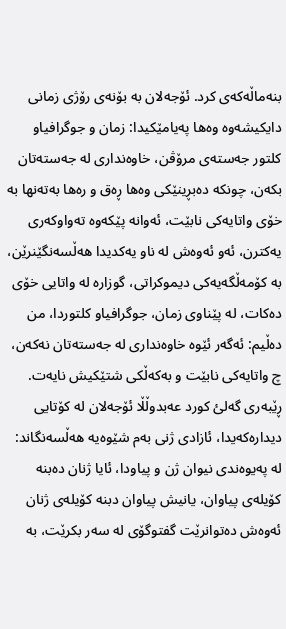بنه‌ماڵه‌كه‌ی كرد. ئۆجه‌لان به‌ بۆنه‌ی رۆژی زمانی دایكیشه‌وه‌ وه‌ها په‌یامێكیدا: زمان و جوگرافیاو كلتور جه‌سته‌ی مرۆڤن، خاوه‌نداری له‌ جه‌سته‌تان بكه‌ن، چونكه‌ ده‌بڕینێكی وه‌ها ڕه‌ق و ره‌ها به‌ته‌نها به‌ خۆی واتایه‌كی نابێت، ئه‌وانه‌ پێكه‌وه‌ ته‌واوكه‌ری یه‌كترن، ئه‌و ئه‌وه‌ش له‌ ناو یه‌كدیدا هه‌ڵسه‌نگێنرێن، به‌ كۆمه‌ڵگه‌یه‌كی دیموكراتی، گوزاره‌ له‌ واتایی خۆی ده‌كات، له‌ پێناوی زمان، جوگرافیاو كلتوردا، من ده‌ڵیم: ئه‌گه‌ر ئێوه‌ خاوه‌نداری له‌ جه‌سته‌تان نه‌كه‌ن، چ واتایه‌كی نابێت و به‌كه‌ڵكی شتێكیش نایه‌ت. ڕێبه‌ری گه‌لئ كورد عه‌بدوڵڵا ئۆجه‌لان له‌ كۆتایی دیداره‌كه‌یدا، ئازادی ژنی به‌م شێوه‌یه‌ هه‌ڵسه‌نگاند: له‌ په‌یوه‌ندی نیوان ژن و پیاودا، ئایا ژنان ده‌بنه‌ كۆیله‌ی پیاوان، یانیش پیاوان دبنه‌ كۆیله‌ی ژنان ئه‌وه‌ش ده‌توانرێت گفتوگۆی له‌ سه‌ر بكرێت، به‌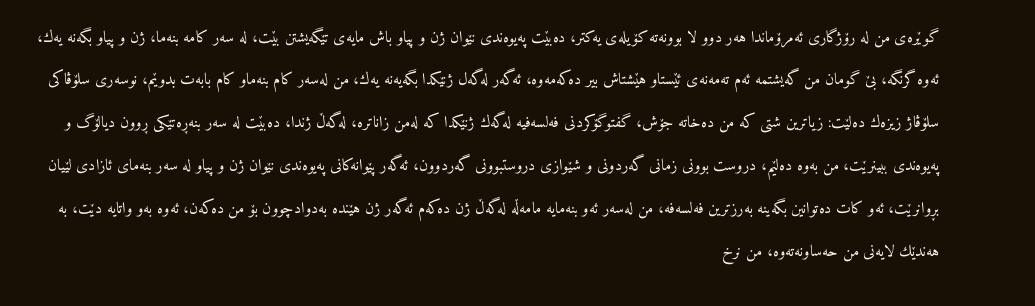گوێره‌ی من له‌ رۆژگاری ئه‌مرۆماندا هه‌ر دوو لا بوونه‌ته‌ كۆیله‌ی یه‌كتر، ده‌بێت په‌یوه‌ندی نێوان ژن و پیاو باش مایه‌ی تێگه‌یشتن بێت، له‌ سه‌ر كامه‌ بنه‌ما، ژن و پیاو بگه‌نه‌ یه‌ك، ئه‌وه‌ گرنگه‌، بێ گومان من گه‌یشتمه‌ ئه‌م ته‌مه‌نه‌ی ئێستاو هێشتاش بیر ده‌كه‌مه‌وه‌، ئه‌گه‌ر له‌گه‌ل ژنێكدا بگه‌یه‌نه‌ یه‌ك، من له‌سه‌ر كام بنه‌ماو كام بابه‌ت بدوێم، نوسه‌ری سلۆڤاكی سلۆڤاژ زیزه‌ك ده‌لێت: زیاترین شتی كه‌ من ده‌خاته‌ جۆش، گفتوگۆكردنی فه‌لسه‌فیه‌ له‌گه‌ك ژنێكدا‌ كه‌ له‌من زاناتره‌، ‌له‌گه‌ڵ ژندا، ده‌بێت له‌ سه‌ر بنه‌ڕه‌تێكی ڕوون دیالۆگ و په‌یوه‌ندی ببینرێت، من به‌وه‌ ده‌لێم، دروست بوونی زمانی گه‌ردونی و شێوازی دروستبوونی گه‌ردوون، ئه‌گه‌ر پێوانه‌كانی په‌یوه‌ندی نێوان ژن و پیاو له‌ سه‌ر بنه‌مای ئازادی لێیان بڕوانرێت، ئه‌و كات ده‌توانین بگه‌ینه‌ به‌رزترین فه‌لسه‌فه‌، من له‌سه‌ر ئه‌و بنه‌مایه‌ مامه‌ڵه‌ له‌گه‌ڵ ژن ده‌كه‌م ئه‌گه‌ر ژن هێنده‌ به‌دوادچوون بۆ من ده‌كه‌ن، ئه‌وه‌ به‌و واتایه‌ دێت، به‌ هه‌ندێك لایه‌نی من حه‌ساونه‌ته‌وه‌، من نرخ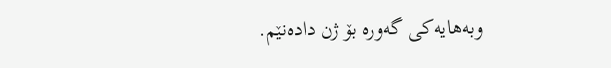وبه‌هایه‌كی گه‌وره‌ بۆ ژن داده‌نێم.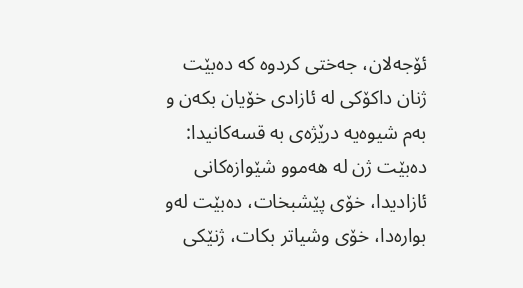ئۆجه‌لان، جه‌ختی كردوه‌ كه‌ ده‌بێت ژنان داكۆكی له‌ ئازادی خۆیان بكه‌ن و به‌م شیوه‌یه‌ درێژه‌ی به‌ قسه‌كانیدا: ده‌بێت ژن له‌ هه‌موو شێوازه‌كانی ئازادیدا، خۆی پێشبخات، ده‌بێت له‌و بواره‌دا، خۆی وشیاتر بكات، ژنێكی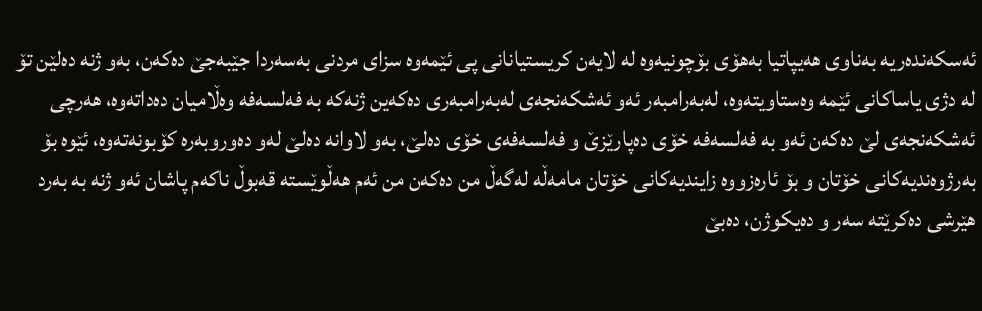ئه‌سكه‌نده‌ریه‌ به‌ناوی هه‌یپاتیا به‌هۆی بۆچونیه‌وه‌ له‌ لایه‌ن كریستیانانی پی ئێمه‌وه‌ سزای مردنی به‌سه‌ردا جێبه‌جێ ده‌كه‌ن، به‌و ژنه‌ ده‌لێن تۆ له‌ دژی یاساكانی ئێمه‌ وه‌ستاویته‌وه‌، له‌به‌رامبه‌ر ئه‌و ئه‌شكه‌نجه‌ی له‌به‌رامبه‌ری ده‌كه‌ین ژنه‌كه‌ به‌ فه‌لسه‌فه‌ وه‌ڵامیان ده‌داته‌وه‌، هه‌رچی ئه‌شكه‌نجه‌ی لێ ده‌كه‌ن ئه‌و به‌ فه‌لسه‌فه‌ خۆی ده‌پارێزێ و فه‌لسه‌فه‌ی خۆی ده‌لێ، به‌و لاوانه‌ ده‌لێ له‌و ده‌وروبه‌ره‌ كۆبونه‌ته‌وه‌، ئێوه‌ بۆ به‌رژوه‌ندیه‌كانی خۆتان و بۆ ئاره‌زووه‌ زایندیه‌كانی خۆتان مامه‌ڵه‌ له‌گه‌ڵ من ده‌كه‌ن من ئه‌م هه‌ڵوێسته‌ قه‌بوڵ ناكه‌م پاشان ئه‌و ژنه‌ به‌ به‌رد هێرشی ده‌كرێته‌ سه‌ر و ده‌یكوژن، ده‌بێ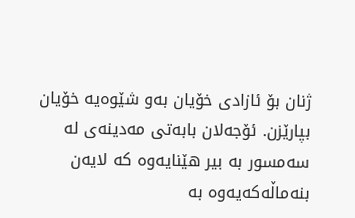ژنان بۆ ئازادی خۆیان به‌و شێوه‌یه‌ خۆیان بپارێزن. ئۆجه‌لان بابه‌تی مه‌دینه‌ی له‌ سه‌مسور به‌ بیر هێنایه‌وه‌ كه‌ لایه‌ن بنه‌ماڵه‌كه‌یه‌وه‌ به‌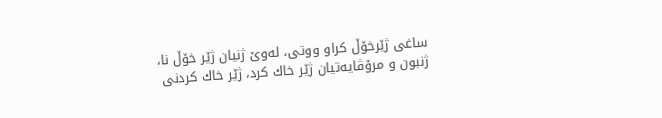ساغی ژێرخۆڵ كراو ووتی، له‌وێ ژنیان ژێر خۆڵ نا، ژنبون و مرۆڤایه‌تیان ژێر خاك كرد، ژێر خاك كردنی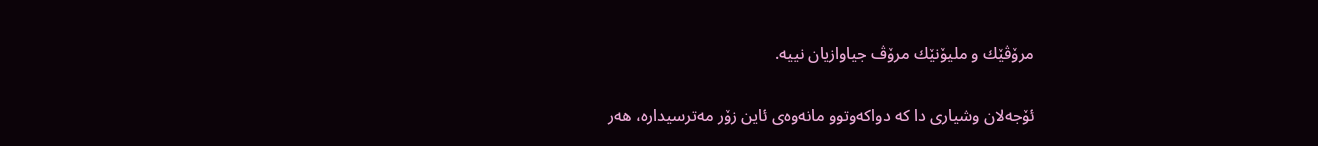مرۆڤێك و ملیۆنێك مرۆڤ جیاوازیان نییه‌.

ئۆجه‌لان وشیاری دا كه‌ دواكه‌وتوو مانه‌وه‌ی ئاین زۆر مه‌ترسیداره‌، هه‌ر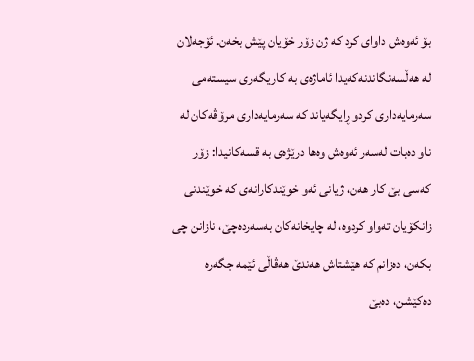بۆ ئه‌وه‌ش داوای كرد كه‌ ژن زۆر خۆیان پێش بخه‌ن. ئۆجه‌لان له‌ هه‌ڵسه‌نگاندنه‌كه‌یدا ئاماژه‌ی به‌ كاریگه‌ری سیسته‌می سه‌رمایه‌داری كردو ڕایگه‌یاند كه‌ سه‌رمایه‌داری مرۆڤه‌كان له‌ ناو ده‌بات له‌سه‌ر ئه‌وه‌ش وه‌ها درێژه‌ی به‌ قسه‌كانیدا: زۆر كه‌سی بێ كار هه‌ن، ژیانی ئه‌و خوێندكارانه‌ی كه‌ خوێندنی زانكۆیان ته‌واو كردوه‌، له‌ چایخانه‌كان به‌سه‌رده‌چێ، نازانن چی بكه‌ن، ده‌زانم كه‌ هێشتاش هه‌ندێ هه‌ڤاڵی ئێمه‌ جگه‌ره‌ ده‌كێشن، ده‌بێ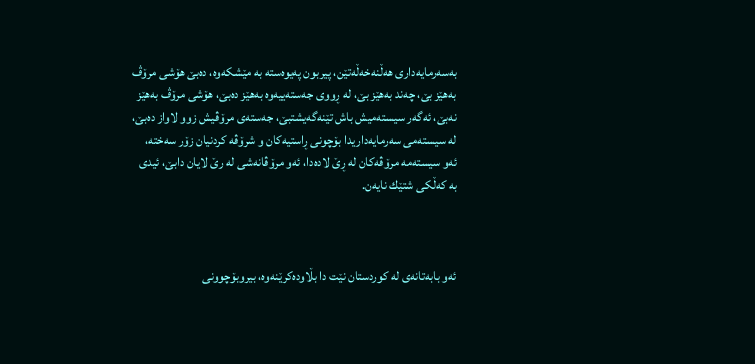به‌سه‌رمایه‌داری هه‌ڵنه‌خه‌ڵه‌تێن، پیربون په‌یوه‌سته‌ به‌ مێشكه‌وه‌، ده‌بێ هۆشی مرۆڤ به‌هێز بێ، چه‌ند به‌هێز بێ، له‌ ڕووی جه‌سته‌ییه‌وه‌ به‌هێز ده‌بێ، هۆشی مرۆڤ به‌هێز نه‌بێ، ئه‌گه‌ر سیسته‌میش باش تێنه‌گه‌یشتبێ، جه‌سته‌ی مرۆڤیش زوو لاواز ده‌بێ، له‌ سیسته‌می سه‌رمایه‌داریدا بۆچونی ڕاستیه‌كان و شرۆڤه‌ كردنیان زۆر سه‌خته‌، ئه‌و سیسته‌مه‌ مرۆڤه‌كان له‌ ڕێ لاده‌دا، ئه‌و مرۆڤانه‌شی له‌ رێ لایان دابێ، ئیدی به‌ كه‌ڵكی شتێك نایه‌ن.



ئه‌و بابه‌تانه‌ی له‌ کوردستان نێت دا بڵاوده‌کرێنه‌وه‌، بیروبۆچوونی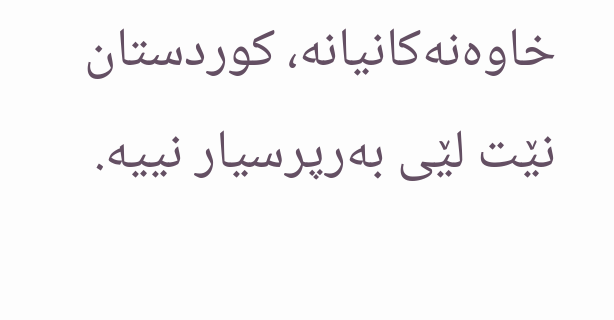خاوه‌نه‌کانیانه‌، کوردستان نێت لێی به‌رپرسیار نییه‌.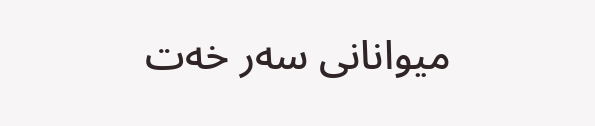میوانانی سەر خەت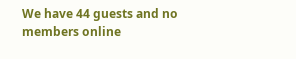We have 44 guests and no members online